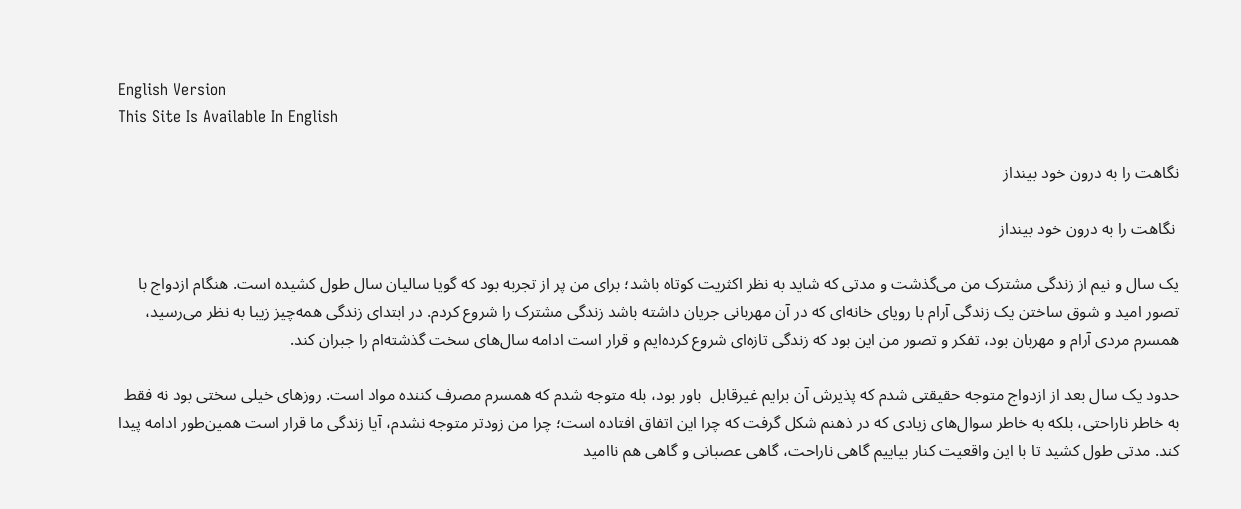English Version
This Site Is Available In English

نگاهت را به درون خود بینداز

 نگاهت را به درون خود بینداز

یک سال و نیم از زندگی مشترک من می‌گذشت و مدتی که شاید به نظر اکثریت کوتاه باشد؛ برای من پر از تجربه‌‌ بود که گویا سالیان سال طول کشیده است. هنگام ازدواج با تصور امید و شوق ساختن یک زندگی آرام با رویای خانه‌ای که در آن مهربانی جریان داشته باشد زندگی مشترک را شروع کردم. در ابتدای زندگی همه‌چیز زیبا به نظر می‌رسید، همسرم مردی آرام و مهربان بود، تفکر و تصور من این بود که زندگی تازه‌ای شروع کرده‌ایم و قرار است ادامه سال‌های سخت گذشته‌ام را جبران کند.

حدود یک سال بعد از ازدواج متوجه حقیقتی شدم که پذیرش آن برایم غیرقابل  باور بود، بله متوجه شدم که همسرم مصرف‌ کننده مواد است. روزهای خیلی سختی بود نه فقط به خاطر ناراحتی، بلکه به خاطر سوال‌های زیادی که در ذهنم شکل گرفت که چرا این اتفاق افتاده است؛ چرا من زودتر متوجه نشدم، آیا زندگی ما قرار است همین‌طور ادامه پیدا کند. مدتی طول کشید تا با این واقعیت کنار بیاییم گاهی ناراحت، گاهی عصبانی و گاهی هم ناامید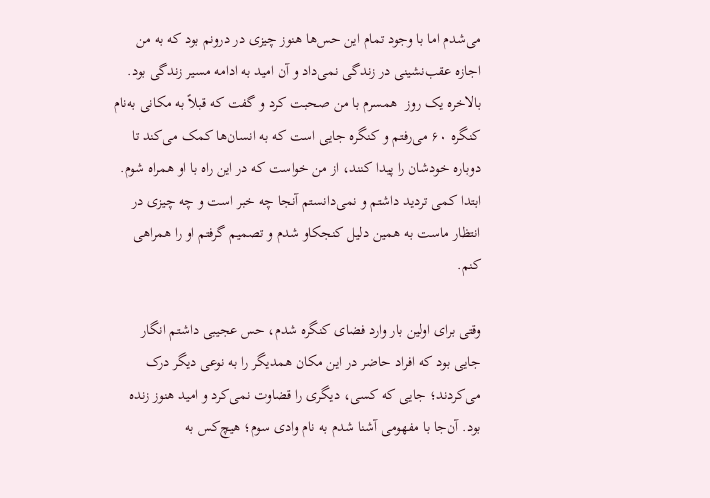می‌شدم اما با وجود تمام این حس‌ها هنوز چیزی در درونم بود که به من اجازه‌ عقب‌نشینی در زندگی نمی‌داد و آن امید به ادامه مسیر زندگی بود. بالاخره یک روز  همسرم با من صحبت کرد و گفت که قبلاً به مکانی به‌نام کنگره ۶۰ می‌رفتم و کنگره جایی است که به انسان‌ها کمک می‌کند تا دوباره خودشان را پیدا کنند، از من خواست که در این راه با او همراه شوم. ابتدا کمی تردید داشتم و نمی‌دانستم آنجا چه خبر است و چه چیزی در انتظار ماست به همین دلیل کنجکاو شدم و تصمیم گرفتم او را همراهی کنم.

وقتی برای اولین بار وارد فضای کنگره شدم، حس عجیبی داشتم انگار جایی بود که افراد حاضر در این مکان همدیگر را به نوعی دیگر درک می‌کردند؛ جایی که کسی، دیگری را قضاوت نمی‌کرد و امید هنوز زنده بود. آن‌جا با مفهومی آشنا شدم به نام وادی سوم؛ هیچ‌کس به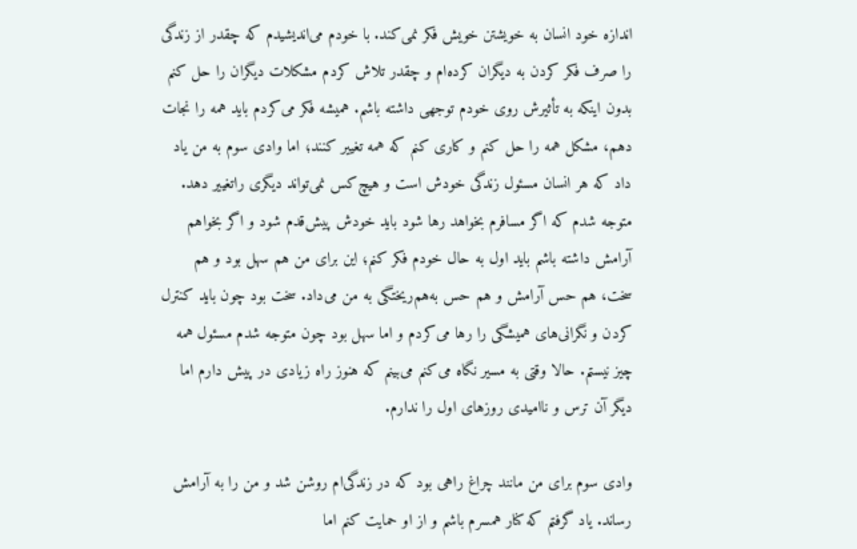اندازه‌ خود انسان به خویشتن خویش فکر نمی‌کند. با خودم می‌اندیشیدم که چقدر از زندگی‌ را صرف فکر کردن به دیگران کرده‌ام و چقدر تلاش کردم مشکلات دیگران را حل کنم بدون اینکه به تأثیرش روی خودم توجهی داشته باشم. همیشه فکر می‌کردم باید همه را نجات دهم، مشکل همه را حل کنم و کاری کنم که همه تغییر کنند؛ اما وادی سوم به من یاد داد که هر انسان مسئول زندگی خودش است و هیچ‌کس نمی‌تواند دیگری راتغییر دهد. متوجه شدم که اگر مسافرم بخواهد رها شود باید خودش پیش‌قدم شود‌ و اگر بخواهم آرامش داشته باشم باید اول به حال خودم فکر کنم؛ این برای من هم سهل بود و هم سخت، هم حس آرامش و هم حس به‌هم‌ریختگی به من می‌داد. سخت بود چون باید کنترل کردن و نگرانی‌های همیشگی را رها می‌کردم و اما سهل بود چون متوجه شدم مسئول همه چیز نیستم. حالا وقتی به مسیر نگاه می‌کنم می‌بینم که هنوز راه زیادی در پیش دارم اما دیگر آن ترس و ناامیدی روزهای اول را ندارم.

وادی سوم برای من مانند چراغ راهی بود که در زندگی‌ام روشن شد و من را به آرامش رساند. یاد گرفتم که کنار همسرم باشم و از او حمایت کنم اما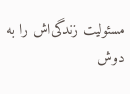مسئولیت زندگی‌اش را به دوش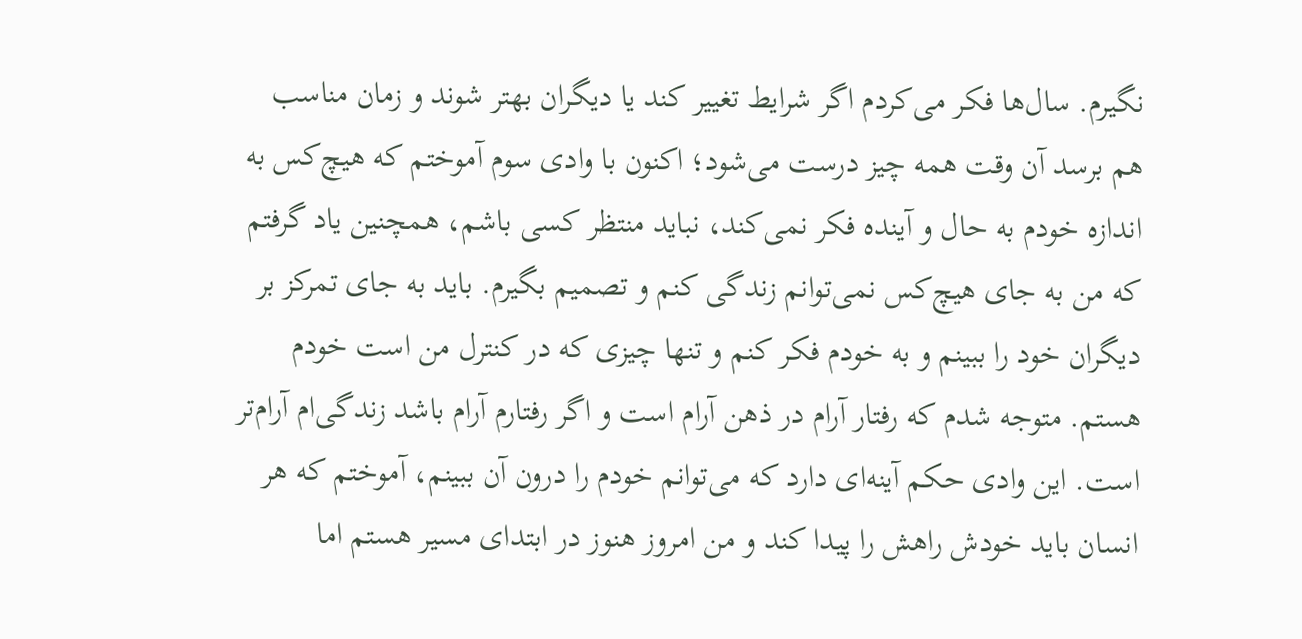نگیرم. سال‌ها فکر می‌کردم اگر شرایط تغییر کند یا دیگران بهتر شوند و زمان مناسب  هم برسد آن وقت همه چیز درست می‌شود؛ اکنون با وادی سوم آموختم که هیچ‌کس به اندازه خودم به حال و آینده فکر نمی‌کند، نباید منتظر کسی باشم، همچنین یاد گرفتم که من به جای هیچ‌کس نمی‌توانم زندگی کنم و تصمیم بگیرم. باید به جای تمرکز بر دیگران خود‌ را ببینم و به خودم فکر کنم و تنها چیزی که در کنترل من است خودم هستم. متوجه شدم که رفتار آرام‌ در ذهن آرام است و اگر رفتارم آرام باشد زندگی‌ام آرام‌‌تر است. این وادی حکم آینه‌ای دارد که می‌توانم خودم را درون آن ببینم، آموختم که هر انسان باید خودش راهش را پیدا کند و من امروز هنوز در ابتدای مسیر هستم‌ اما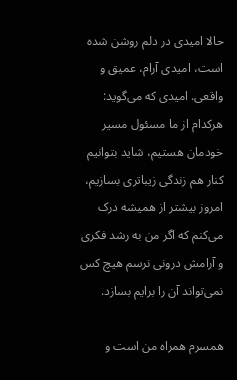حالا امیدی در دلم روشن شده است، امیدی آرام، عمیق و واقعی. امیدی که می‌گوید: هرکدام از ما مسئول مسیر خودمان هستیم، شاید بتوانیم کنار هم زندگی زیباتری بسازیم، امروز بیشتر از همیشه درک می‌کنم که اگر من به رشد فکری و آرامش درونی نرسم هیچ کس نمی‌تواند آن‌ را برایم بسازد.

همسرم همراه من است و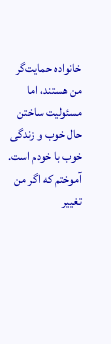خانواده حمایت‌گر من هستند، اما مسئولیت ساختن حال خوب و زندگی خوب با خودم است. آموختم که اگر من تغییر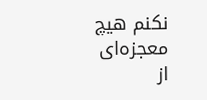نکنم هیچ معجزه‌ای از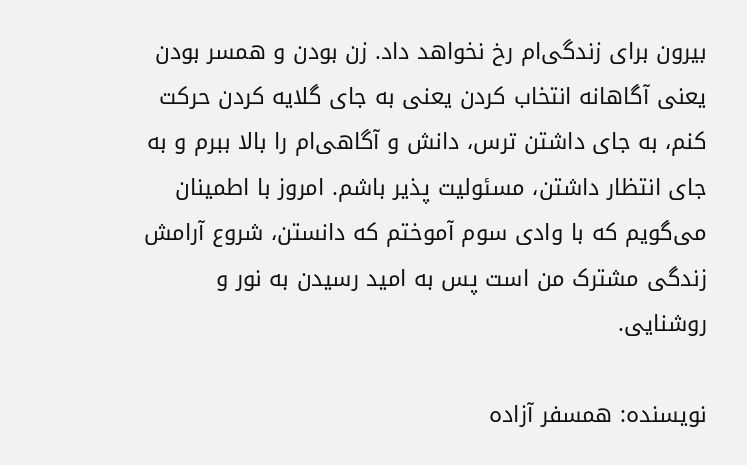بیرون برای زندگی‌ام رخ نخواهد داد. زن بودن و همسر بودن یعنی آگاهانه انتخاب کردن یعنی به جای گلایه کردن حرکت کنم، به جای داشتن ترس، دانش و آگاهی‌ام را بالا ببرم و به جای انتظار داشتن، مسئولیت پذیر باشم. امروز با اطمینان می‌گویم که با وادی سوم آموختم که دانستن، شروع آرامش زندگی مشترک من است پس به امید رسیدن به نور و روشنایی.

نویسنده: همسفر آزاده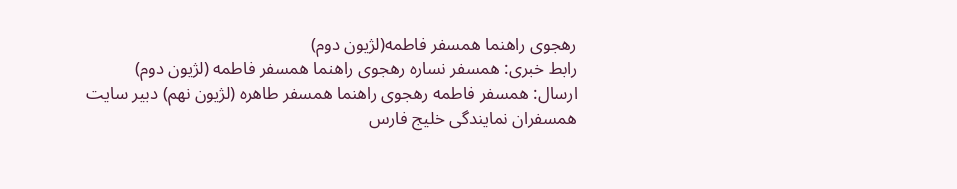رهجوی راهنما همسفر فاطمه(لژیون دوم)
رابط خبری: همسفر نساره رهجوی راهنما همسفر فاطمه (لژیون دوم)
ارسال: همسفر فاطمه رهجوی راهنما همسفر طاهره (لژیون نهم) دبیر سایت
همسفران نمایندگی خلیج فارس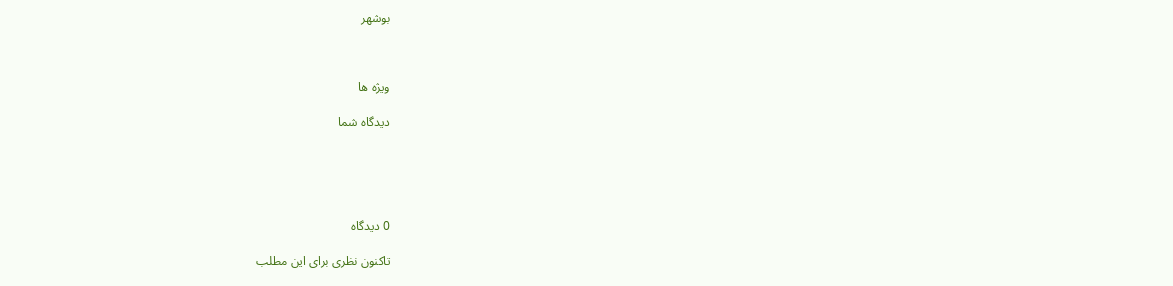بوشهر



ویژه ها

دیدگاه شما





0 دیدگاه

تاکنون نظری برای این مطلب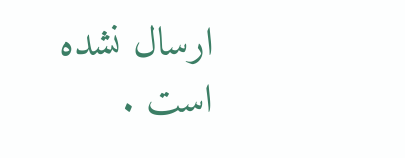ارسال نشده است .